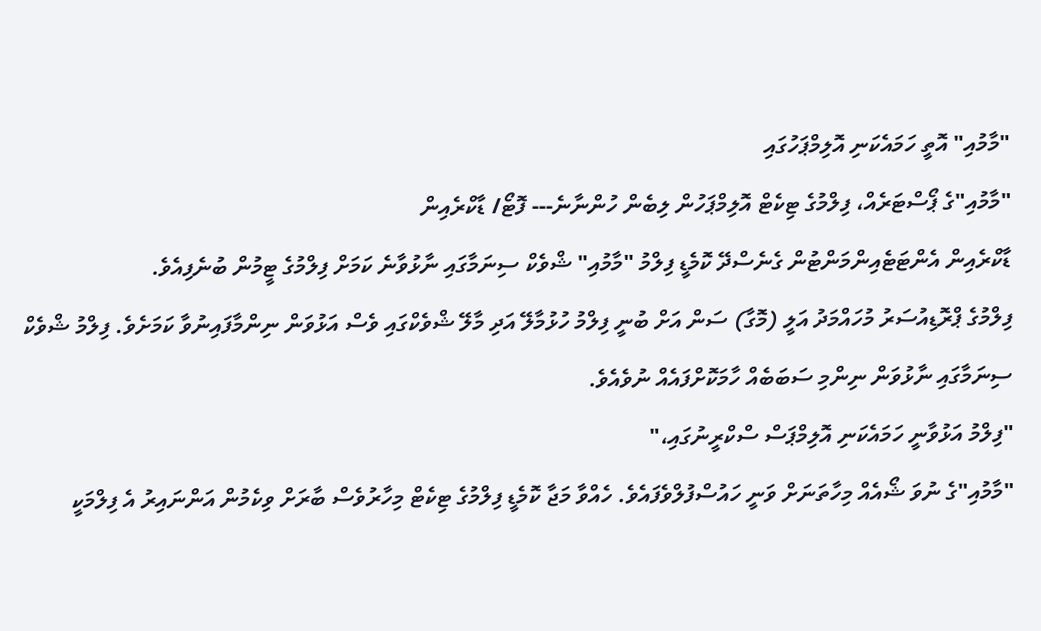"މާމުއި" އޮތީ ހަމައެކަނި އޮލިމްޕަހުގައި
"މާމުއި"ގެ ޕޯސްޓަރެއް، ފިލްމުގެ ޓިކެޓް އޮލިމްޕަހުން ލިބެން ހުންނާނެ--- ފޮޓޯ/ ޑާކްރެއިން
ޑާކްރެއިން އެންޓަޓެއިންމަންޓުން ގެނެސްދޭ ކޮމެޑީ ފިލްމު "މާމުއި" ޝްވެކް ސިނަމާގައި ނާޅުވާނެ ކަމަށް ފިލްމުގެ ޓީމުން ބުނެފިއެވެ.
ފިލްމުގެ ޕްރޮޑިއުސަރު މުހައްމަދު އަލީ (މޮގާ) ސަން އަށް ބުނީ ފިލްމު ހުޅުމާލޭ އަދި މާލޭ ޝްވެކްގައި ވެސް އަޅުވަން ނިންމާފައިނުވާ ކަމަށެވެ. ފިލްމު ޝްވެކް ސިނަމާގައި ނާޅުވަން ނިންމި ސަބަބެއް ހާމަކޮށްފައެއް ނުވެއެވެ.
"ފިލްމު އަޅުވާނީ ހަމައެކަނި އޮލިމްޕަސް ސްކްރީނުގައި،"
"މާމުއި"ގެ ނުވަ ޝޯއެއް މިހާތަނަށް ވަނީ ހައުސްފުލްވެފައެވެ. ހެއްވާ މަޖާ ކޮމެޑީ ފިލްމުގެ ޓިކެޓް މިހާރުވެސް ބާރަށް ވިކެމުން އަންނައިރު އެ ފިލްމަކީ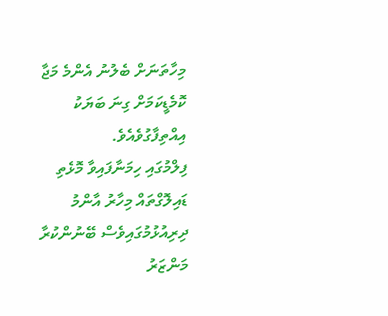މިހާތަނަށް ބެލުނު އެންމެ މަޖާ ކޮމެޑީކަމަށް ގިނަ ބަޔަކު އިއްތިފާގުވެއެވެ.
ފިލްމުގައި ހިމަނާފައިވާ މޮޅެތި ޑައިލޮގްތައް މިހާރު އާންމު ދިރިއުޅުމުގައިވެސް ބޭނުންކުރާ މަންޒަރު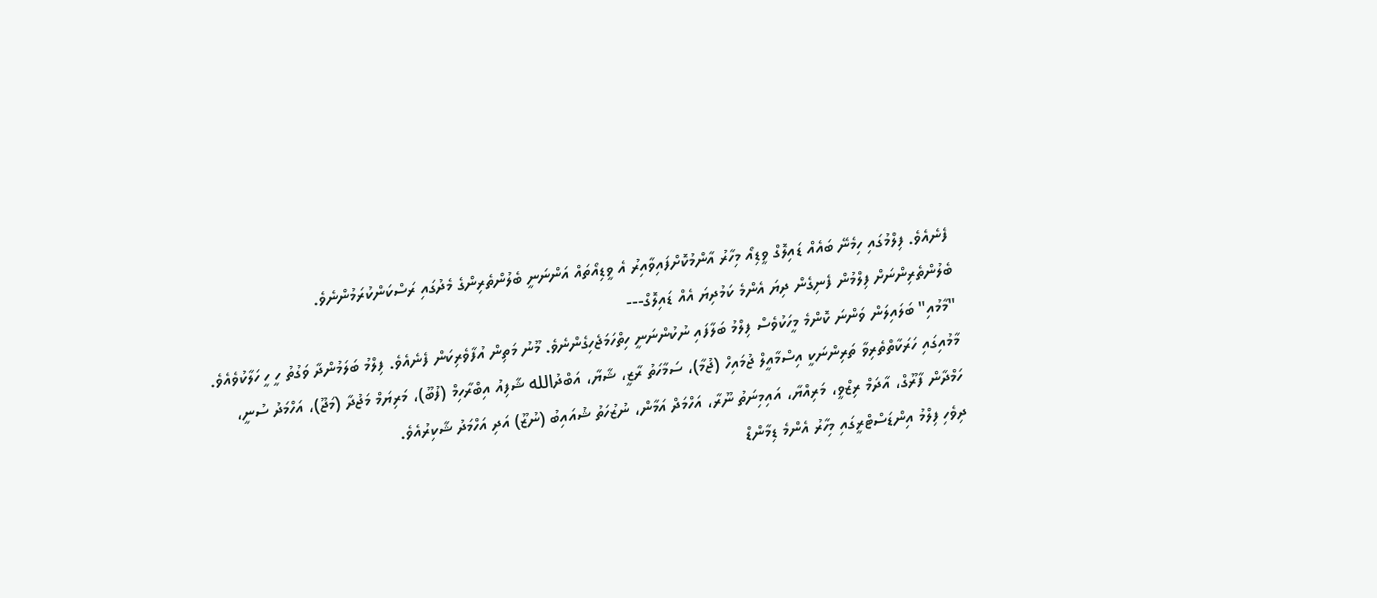ފެނެއެވެ. ފިލްމުގައި ހިމެނޭ ބައެއް ޑައިލޮގް ވީޑިއޯ މިހާރު އާންމުކޮށްފައިވާއިރު އެ ވީޑިއޯތައް އަންނަނީ ބެލުންތެރިންގެ މެދުގައި ރަސްކަންކުރަމުންނެވެ.
ބެލުންތެރިންނަށް ފިލްމުން ފެނިގެން ދިޔަ އެންމެ ކަމުދިޔަ އެއް ޑައިލޮގް---
"މާމުއި" ބަލައިލަން ވަންނަ ކޮންމެ މީހަކުވެސް ފިލްމު ބަލާފައި ނުކުންނަނީ ހިތްހަމަޖެހިގެންނެވެ. މޫނު މަތިން އުފާވެރިކަން ފެނެއެވެ. ފިލްމު ބަލަމުންދާ ވަގުތު ހީ ހީ ހަލާކުވެއެވެ.
މާމުއިގައި ހަރަކާތްތެރިވާ ތަރިންނަކީ އިސްމާއީލް ޖުމައިހް (ޖުމާ)، ސަމާހަތު ރާޒީ، ޝާޔާ، އަބްދުالله ޝާފިއު އިބްރާހިމް (ފުބޫ)، މަރިޔަމް މަޖުދާ (މަޖޫ)، އަހްމަދު ސުނީ، ހަމްދާން ފާރޫގް، އާދަމް ރިޒްވީ، މަރިއްޔާ، އައިމިނަތު ނޫރާ، އަހްމަދް އަމާން، ނުޒުހަތު ޝުއައިބު (ނުޒޫ) އަދި އަހްމަދު ޝާކިރުއެވެ.
ދިވެހި ފިލްމު އިންޑަސްޓްރީގައި މިހާރު އެންމެ ޑިމާންޑް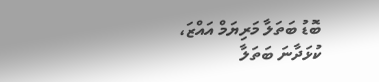ބޮޑު ބަތަލާ މަރިޔަމް އައްޒަ، ކުޅަދާނަ ބަތަލާ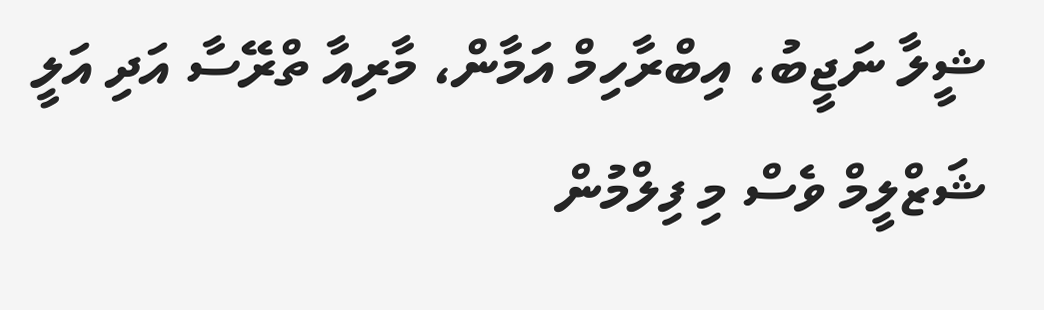ޝީލާ ނަޖީބު، އިބްރާހިމް އަމާން، މާރިއާ ތްރޭސާ އަދި އަލީ ޝަޒްލީމް ވެސް މި ފިލްމުން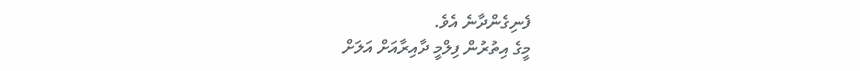ފެނިގެންދާނެ އެވެ.
މީގެ އިތުރުން ފިލްމީ ދާއިރާއަށް އަލަށް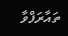ތައާރަފްވާ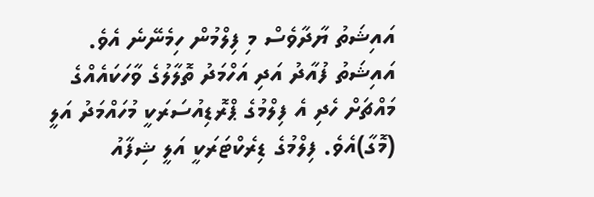އައިޝަތު ޔާދާވެސް މި ފިލްމުން ހިމެނޭނެ އެވެ.
އައިޝަތު ފުއާދު އަދި އަހްމަދު ތޮލާލުގެ ވާހަކައެއްގެ މައްޗަށް ހެދި އެ ފިލްމުގެ ޕްރޮޑިއުސަރަކީ މުހައްމަދު އަލީ (މޮގާ)އެވެ. ފިލްމުގެ ޑިރެކްޓަރަކީ އަލީ ޝިފާއު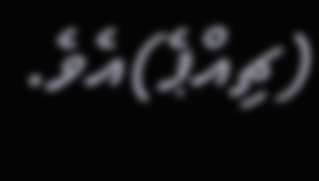(ޗިއްޕެ)އެވެ.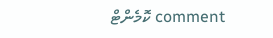comment ކޮމެންޓް